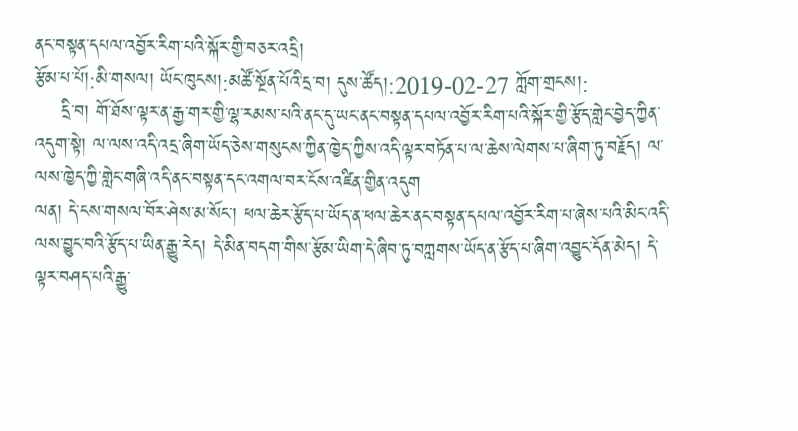ནང་བསྟན་དཔལ་འབྱོར་རིག་པའི་སྐོར་གྱི་བཅར་འདྲི།
རྩོམ་པ་པོ།:མི་གསལ། ཡོང་ཁུངས།:མཚོ་སྔོན་པོའི་དྲ་བ། དུས་ཚོད།:2019-02-27 ཀློག་གྲངས།:
    དྲི་བ། གོ་ཐོས་ལྟར་ན་རྒྱ་གར་གྱི་ལྷ་རམས་པའི་ནང་དུ་ཡང་ནང་བསྟན་དཔལ་འབྱོར་རིག་པའི་སྐོར་གྱི་རྩོད་གླེང་བྱེད་ཀྱིན་འདུག་སྟེ། ལ་ལས་འདི་འདྲ་ཞིག་ཡོད་ཅེས་གསུངས་ཀྱིན་ཁྱེད་ཀྱིས་འདི་ལྟར་བཏོན་པ་ལ་ཆེས་ལེགས་པ་ཞིག་ཏུ་བརྗོད། ལ་ལས་ཁྱེད་ཀྱི་གླེང་གཞི་འདི་ནང་བསྟན་དང་འགལ་བར་ངོས་འཛིན་གྱིན་འདུག
ལན། དེ་ངས་གསལ་བོར་ཤེས་མ་སོང་། ཕལ་ཆེར་རྩོད་པ་ཡོད་ན་ཕལ་ཆེར་ནང་བསྟན་དཔལ་འབྱོར་རིག་པ་ཞེས་པའི་མིང་འདི་ལས་བྱུང་བའི་རྩོད་པ་ཡིན་རྒྱུ་རེད། དེ་མིན་བདག་གིས་རྩོམ་ཡིག་དེ་ཞིབ་ཏུ་བཀླགས་ཡོད་ན་རྩོད་པ་ཞིག་འབྱུང་དོན་མེད། དེ་ལྟར་བཤད་པའི་རྒྱུ་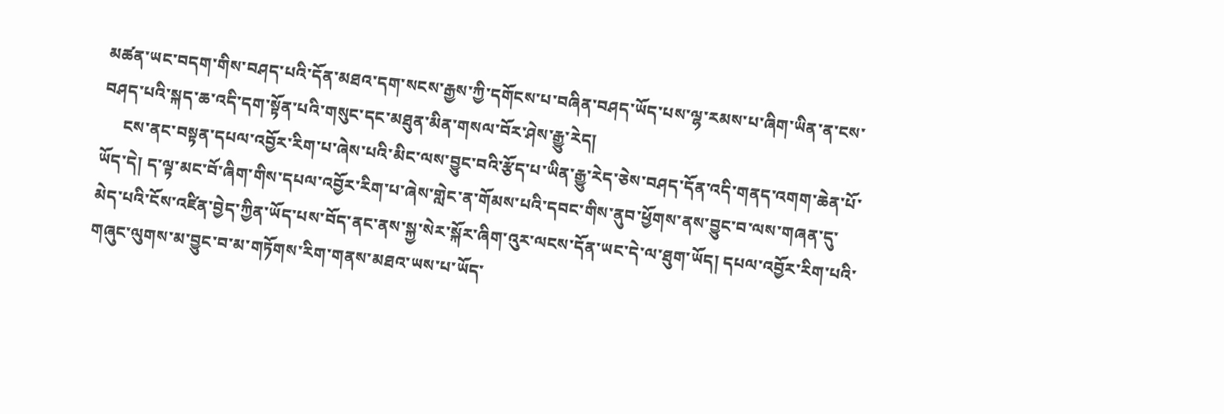མཚན་ཡང་བདག་གིས་བཤད་པའི་དོན་མཐའ་དག་སངས་རྒྱས་ཀྱི་དགོངས་པ་བཞིན་བཤད་ཡོད་པས་ལྷ་རམས་པ་ཞིག་ཡིན་ན་ངས་བཤད་པའི་སྐད་ཆ་འདི་དག་སྟོན་པའི་གསུང་དང་མཐུན་མིན་གསལ་བོར་ཤེས་རྒྱུ་རེད།
     ངས་ནང་བསྟན་དཔལ་འབྱོར་རིག་པ་ཞེས་པའི་མིང་ལས་བྱུང་བའི་རྩོད་པ་ཡིན་རྒྱུ་རེད་ཅེས་བཤད་དོན་འདི་གནད་འགག་ཆེན་པོ་ཡོད་དེ། ད་ལྟ་མང་བོ་ཞིག་གིས་དཔལ་འབྱོར་རིག་པ་ཞེས་གླེང་ན་གོམས་པའི་དབང་གིས་ནུབ་ཕྱོགས་ནས་བྱུང་བ་ལས་གཞན་དུ་མེད་པའི་ངོས་འཛིན་བྱེད་ཀྱིན་ཡོད་པས་བོད་ནང་ནས་སྐྱ་སེར་སྐོར་ཞིག་འུར་ལངས་དོན་ཡང་དེ་ལ་ཐུག་ཡོད། དཔལ་འབྱོར་རིག་པའི་གཞུང་ལུགས་མ་བྱུང་བ་མ་གཏོགས་རིག་གནས་མཐའ་ཡས་པ་ཡོད་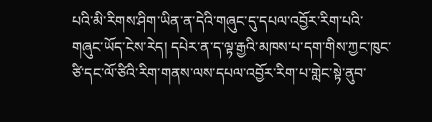པའི་མི་རིགས་ཤིག་ཡིན་ན་དེའི་གཞུང་དུ་དཔལ་འབྱོར་རིག་པའི་གཞུང་ཡོད་ངེས་རེད། དཔེར་ན་ད་ལྟ་རྒྱའི་མཁས་པ་དག་གིས་ཀྱང་ཁུང་ཙི་དང་ལོ་ཙིའི་རིག་གནས་ལས་དཔལ་འབྱོར་རིག་པ་གླེང་སྟེ་ནུབ་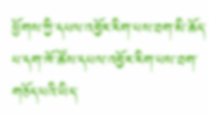ཕྱོགས་ཀྱི་དཔལ་འབྱོར་རིག་པས་ཐག་མི་ཆོད་པ་དག་ཁོ་ཚོས་དཔལ་འབྱོར་རིག་པས་ཐག་གཅོད་པའི་ཡིད་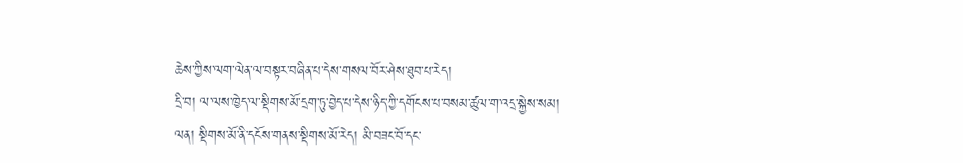ཆེས་ཀྱིས་ལག་ལེན་ལ་བསྟར་བཞིན་པ་དེས་གསལ་བོར་ཤེས་ཐུབ་པ་རེད།
དྲི་བ། ལ་ལས་ཁྱེད་ལ་སྡིགས་མོ་དྲག་ཏུ་བྱེད་པ་དེས་ཉིད་ཀྱི་དགོངས་པ་བསམ་ཚུལ་ག་འདྲ་སྐྱེས་སམ།
ལན། སྡིགས་མོ་ནི་དངོས་གནས་སྡིགས་མོ་རེད། མི་བཟང་བོ་དང་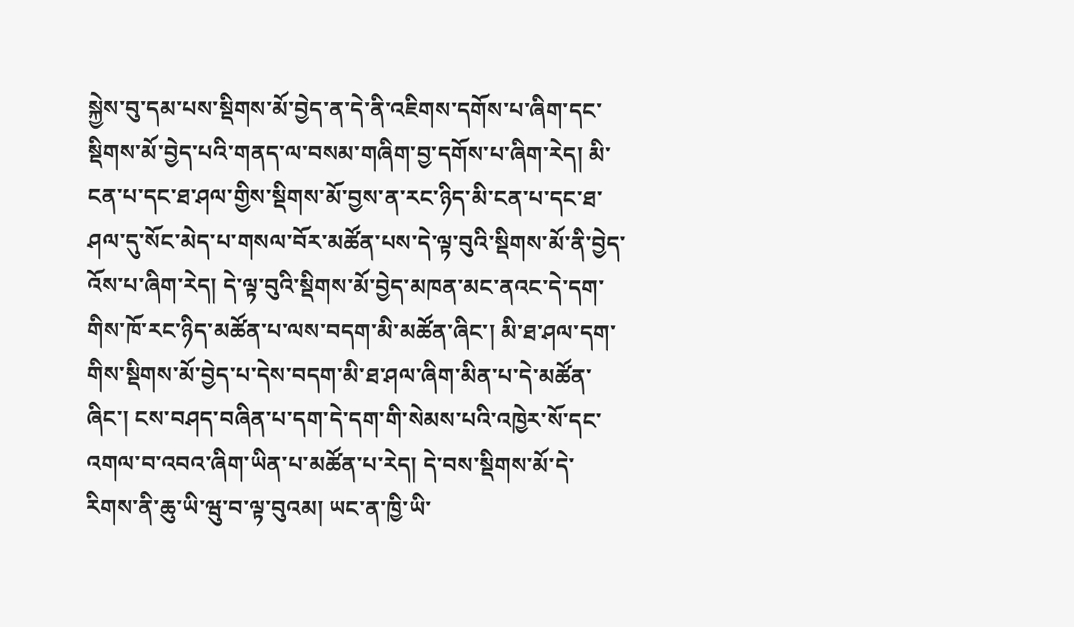སྐྱེས་བུ་དམ་པས་སྡིགས་མོ་བྱེད་ན་དེ་ནི་འཇིགས་དགོས་པ་ཞིག་དང་སྡིགས་མོ་བྱེད་པའི་གནད་ལ་བསམ་གཞིག་བྱ་དགོས་པ་ཞིག་རེད། མི་ངན་པ་དང་ཐ་ཤལ་གྱིས་སྡིགས་མོ་བྱས་ན་རང་ཉིད་མི་ངན་པ་དང་ཐ་ཤལ་དུ་སོང་མེད་པ་གསལ་བོར་མཚོན་པས་དེ་ལྟ་བུའི་སྡིགས་མོ་ནི་བྱེད་འོས་པ་ཞིག་རེད། དེ་ལྟ་བུའི་སྡིགས་མོ་བྱེད་མཁན་མང་ནའང་དེ་དག་གིས་ཁོ་རང་ཉིད་མཚོན་པ་ལས་བདག་མི་མཚོན་ཞིང་། མི་ཐ་ཤལ་དག་གིས་སྡིགས་མོ་བྱེད་པ་དེས་བདག་མི་ཐ་ཤལ་ཞིག་མིན་པ་དེ་མཚོན་ཞིང་། ངས་བཤད་བཞིན་པ་དག་དེ་དག་གི་སེམས་པའི་འཁྱེར་སོ་དང་འགལ་བ་འབའ་ཞིག་ཡིན་པ་མཚོན་པ་རེད། དེ་བས་སྡིགས་མོ་དེ་རིགས་ནི་ཆུ་ཡི་ཝུ་བ་ལྟ་བུའམ། ཡང་ན་ཁྱི་ཡི་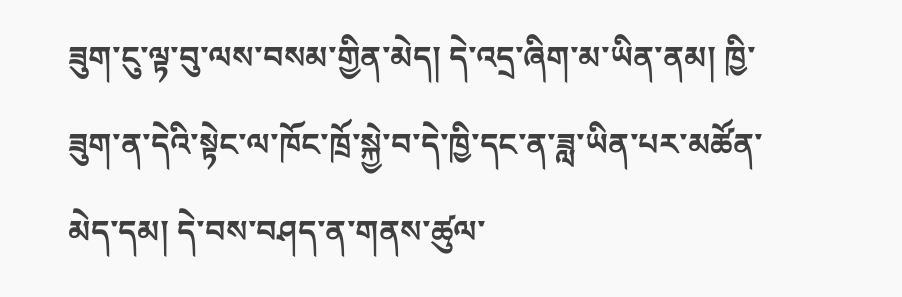ཟུག་ངུ་ལྟ་བུ་ལས་བསམ་གྱིན་མེད། དེ་འདྲ་ཞིག་མ་ཡིན་ནམ། ཁྱི་ཟུག་ན་དེའི་སྟེང་ལ་ཁོང་ཁྲོ་སྐྱེ་བ་དེ་ཁྱི་དང་ན་ཟླ་ཡིན་པར་མཚོན་མེད་དམ། དེ་བས་བཤད་ན་གནས་ཚུལ་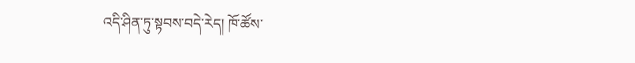འདི་ཤིན་ཏུ་སྟབས་བདེ་རེད། ཁོ་ཚོས་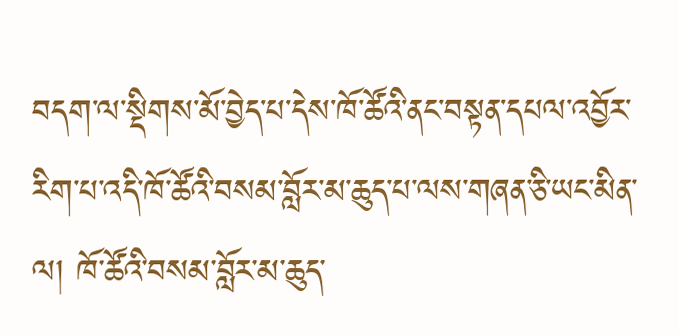བདག་ལ་སྡིགས་མོ་བྱེད་པ་དེས་ཁོ་ཚོའི་ནང་བསྟན་དཔལ་འབྱོར་རིག་པ་འདི་ཁོ་ཚོའི་བསམ་བློར་མ་ཆུད་པ་ལས་གཞན་ཅི་ཡང་མིན་ལ། ཁོ་ཚོའི་བསམ་བློར་མ་ཆུད་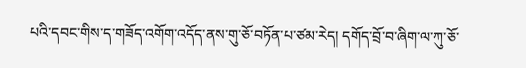པའི་དབང་གིས་ད་གཟོད་འགོག་འདོད་ནས་གུ་ཅོ་བཏོན་པ་ཙམ་རེད། དགོད་བྲོ་བ་ཞིག་ལ་ཀུ་ཅོ་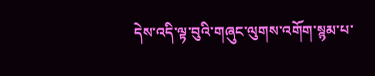དེས་འདི་ལྟ་བུའི་གཞུང་ལུགས་འགོག་སྙམ་པ་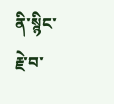ནི་སྙིང་རྗེ་བ་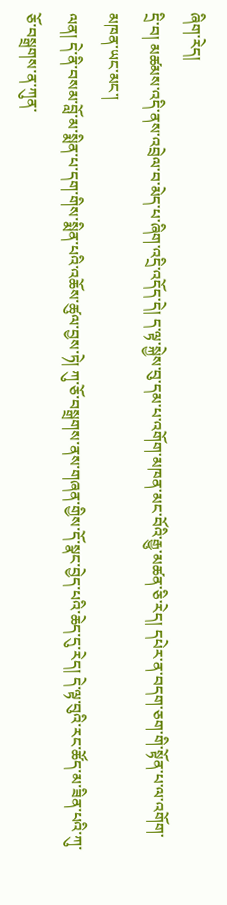ཞིག་རེད།
དྲི་བ། མཚམས་འདི་ནས་འབྲེལ་བ་མེད་པ་ཞིག་འདྲི་འདོད་དེ། ད་ལྟ་སྐྱེས་བུ་དམ་པ་འགོག་མཁན་མང་བོའི་རྒྱུ་མཚན་ཅི་རེད། དཔེར་ན་བདག་ཅག་གི་སྟོན་པ་ལ་འགོག་མཁན་ཡང་མང་།
ལན། དེ་ནི་བསམ་བློ་མ་སྨིན་པ་དག་གིས་སྨིན་པའི་འཆོས་ཚུལ་བྱས་ཏེ། ཀུ་ཅོ་བསྒྲགས་ནས་གཞན་གྱིས་དོ་སྣང་བྱེད་པའི་ཆེད་དུ་རེད། དེ་ལྟ་བུའི་རང་ཚོད་མ་ཟིན་པའི་ཀུ་ཅོ་བསྒྲགས་ན་ཀུན་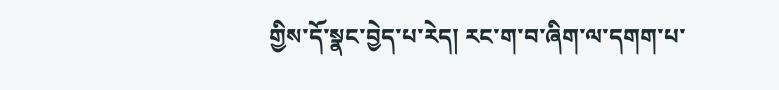གྱིས་དོ་སྣང་བྱེད་པ་རེད། རང་ག་བ་ཞིག་ལ་དགག་པ་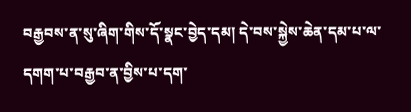བརྒྱབས་ན་སུ་ཞིག་གིས་དོ་སྣང་བྱེད་དམ། དེ་བས་སྐྱེས་ཆེན་དམ་པ་ལ་དགག་པ་བརྒྱབ་ན་བྱིས་པ་དག་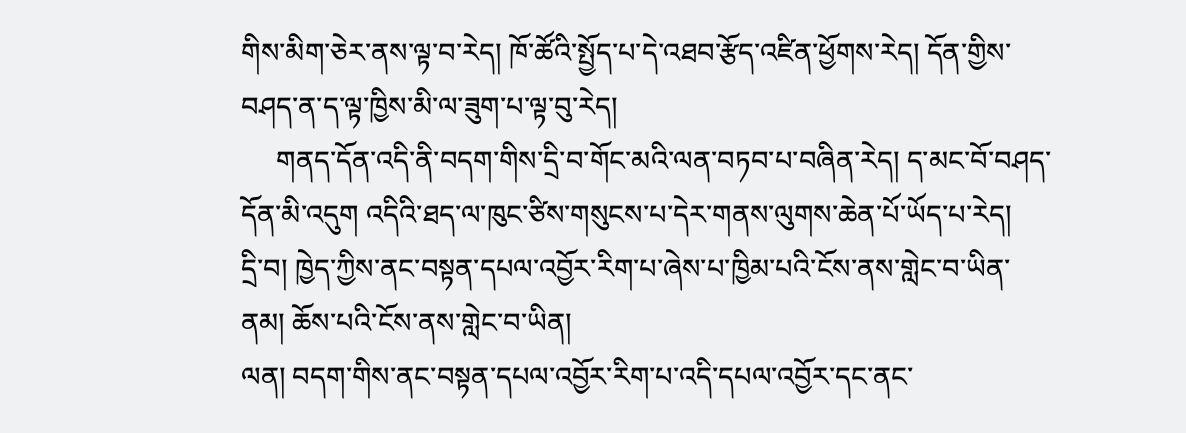གིས་མིག་ཅེར་ནས་ལྟ་བ་རེད། ཁོ་ཚོའི་སྤྱོད་པ་དེ་འཐབ་རྩོད་འཛིན་ཕྱོགས་རེད། དོན་གྱིས་བཤད་ན་ད་ལྟ་ཁྱིས་མི་ལ་ཟུག་པ་ལྟ་བུ་རེད།
     གནད་དོན་འདི་ནི་བདག་གིས་དྲི་བ་གོང་མའི་ལན་བཏབ་པ་བཞིན་རེད། ད་མང་བོ་བཤད་དོན་མི་འདུག འདིའི་ཐད་ལ་ཁུང་ཙིས་གསུངས་པ་དེར་གནས་ལུགས་ཆེན་པོ་ཡོད་པ་རེད།
དྲི་བ། ཁྱེད་ཀྱིས་ནང་བསྟན་དཔལ་འབྱོར་རིག་པ་ཞེས་པ་ཁྱིམ་པའི་ངོས་ནས་གླེང་བ་ཡིན་ནམ། ཆོས་པའི་ངོས་ནས་གླེང་བ་ཡིན།
ལན། བདག་གིས་ནང་བསྟན་དཔལ་འབྱོར་རིག་པ་འདི་དཔལ་འབྱོར་དང་ནང་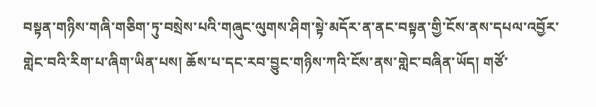བསྟན་གཉིས་གཞི་གཅིག་ཏུ་བསྲེས་པའི་གཞུང་ལུགས་ཤིག་སྟེ་མདོར་ན་ནང་བསྟན་གྱི་ངོས་ནས་དཔལ་འབྱོར་གླེང་བའི་རིག་པ་ཞིག་ཡིན་པས། ཆོས་པ་དང་རབ་བྱུང་གཉིས་ཀའི་ངོས་ནས་གླེང་བཞིན་ཡོད། གཙོ་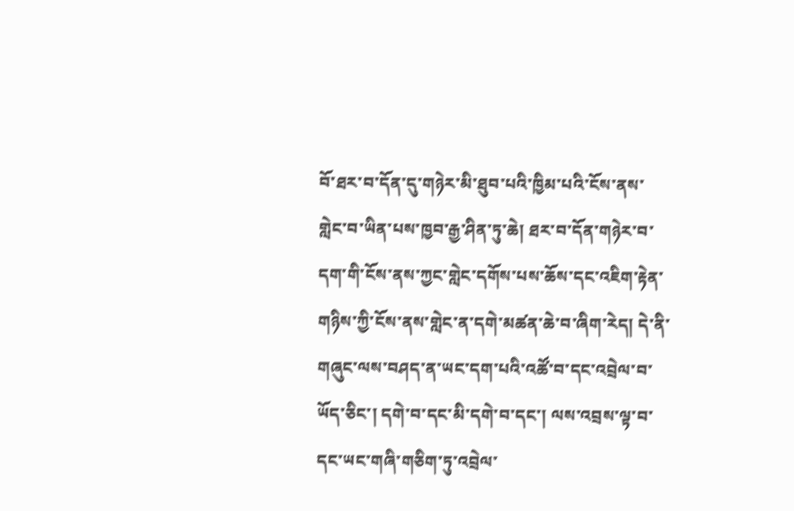བོ་ཐར་བ་དོན་དུ་གཉེར་མི་ཐུབ་པའི་ཁྱིམ་པའི་ངོས་ནས་གླེང་བ་ཡིན་པས་ཁྱབ་རྒྱ་ཤིན་ཏུ་ཆེ། ཐར་བ་དོན་གཉེར་བ་དག་གི་ངོས་ནས་ཀྱང་གླེང་དགོས་པས་ཆོས་དང་འཇིག་རྟེན་གཉིས་ཀྱི་ངོས་ནས་གླེང་ན་དགེ་མཚན་ཆེ་བ་ཞིག་རེད། དེ་ནི་གཞུང་ལས་བཤད་ན་ཡང་དག་པའི་འཚོ་བ་དང་འབྲེལ་བ་ཡོད་ཅིང་། དགེ་བ་དང་མི་དགེ་བ་དང་། ལས་འབྲས་ལྟ་བ་དང་ཡང་གཞི་གཅིག་ཏུ་འབྲེལ་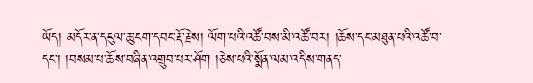ཡོད། མདོར་ན་དངུལ་ཆུ་ངག་དབང་རྡོ་རྗེས། ལོག་པའི་འཚོ་བས་མི་འཚོ་བར། །ཆོས་དང་མཐུན་པའི་འཚོ་བ་དང་། །བསམ་པ་ཆོས་བཞིན་འགྲུབ་པར་ཤོག །ཅེས་པའི་སྨོན་ལམ་འདིས་གནད་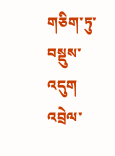གཅིག་ཏུ་བསྡུས་འདུག
འབྲེལ་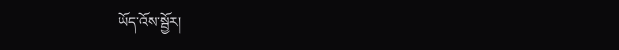ཡོད་འོས་སྦྱོར།